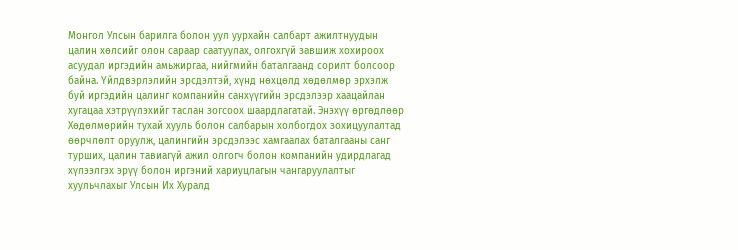Монгол Улсын барилга болон уул уурхайн салбарт ажилтнуудын цалин хөлсийг олон сараар саатуулах, олгохгүй завшиж хохироох асуудал иргэдийн амьжиргаа, нийгмийн баталгаанд сорилт болсоор байна. Үйлдвэрлэлийн эрсдэлтэй, хүнд нөхцөлд хөдөлмөр эрхэлж буй иргэдийн цалинг компанийн санхүүгийн эрсдэлээр хаацайлан хугацаа хэтрүүлэхийг таслан зогсоох шаардлагатай. Энэхүү өргөдлөөр Хөдөлмөрийн тухай хууль болон салбарын холбогдох зохицуулалтад өөрчлөлт оруулж, цалингийн эрсдэлээс хамгаалах баталгааны санг турших, цалин тавиагүй ажил олгогч болон компанийн удирдлагад хүлээлгэх эрүү болон иргэний хариуцлагын чангаруулалтыг хуульчлахыг Улсын Их Хуралд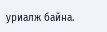уриалж байна.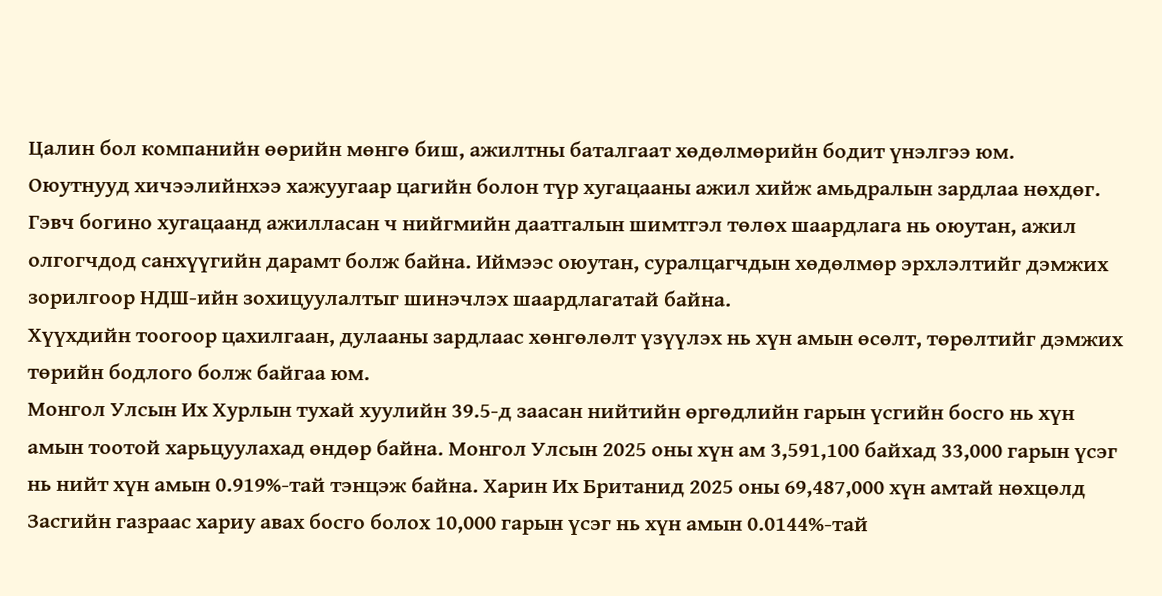Цалин бол компанийн өөрийн мөнгө биш, ажилтны баталгаат хөдөлмөрийн бодит үнэлгээ юм.
Оюутнууд хичээлийнхээ хажуугаар цагийн болон түр хугацааны ажил хийж амьдралын зардлаа нөхдөг. Гэвч богино хугацаанд ажилласан ч нийгмийн даатгалын шимтгэл төлөх шаардлага нь оюутан, ажил олгогчдод санхүүгийн дарамт болж байна. Иймээс оюутан, суралцагчдын хөдөлмөр эрхлэлтийг дэмжих зорилгоор НДШ-ийн зохицуулалтыг шинэчлэх шаардлагатай байна.
Хүүхдийн тоогоор цахилгаан, дулааны зардлаас хөнгөлөлт үзүүлэх нь хүн амын өсөлт, төрөлтийг дэмжих төрийн бодлого болж байгаа юм.
Монгол Улсын Их Хурлын тухай хуулийн 39.5-д заасан нийтийн өргөдлийн гарын үсгийн босго нь хүн амын тоотой харьцуулахад өндөр байна. Монгол Улсын 2025 оны хүн ам 3,591,100 байхад 33,000 гарын үсэг нь нийт хүн амын 0.919%-тай тэнцэж байна. Харин Их Британид 2025 оны 69,487,000 хүн амтай нөхцөлд Засгийн газраас хариу авах босго болох 10,000 гарын үсэг нь хүн амын 0.0144%-тай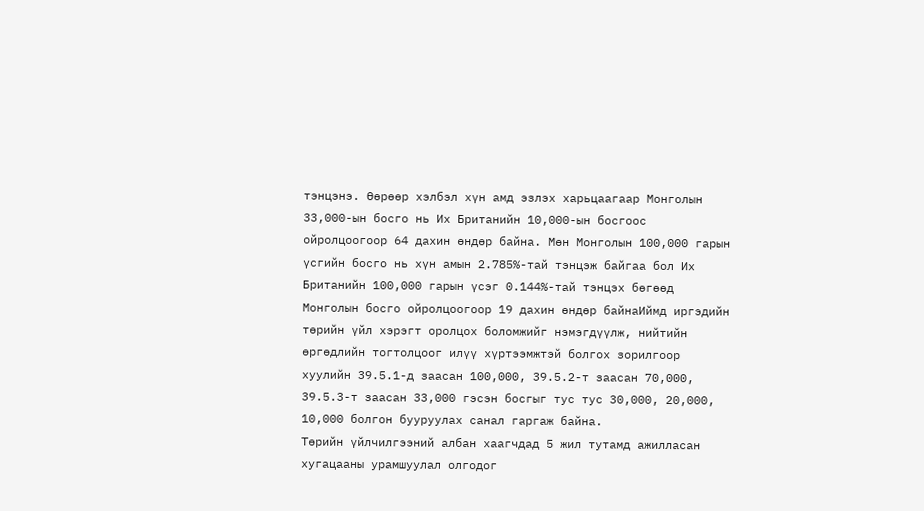тэнцэнэ. Өөрөөр хэлбэл хүн амд эзлэх харьцаагаар Монголын 33,000-ын босго нь Их Британийн 10,000-ын босгоос ойролцоогоор 64 дахин өндөр байна. Мөн Монголын 100,000 гарын үсгийн босго нь хүн амын 2.785%-тай тэнцэж байгаа бол Их Британийн 100,000 гарын үсэг 0.144%-тай тэнцэх бөгөөд Монголын босго ойролцоогоор 19 дахин өндөр байнаИймд иргэдийн төрийн үйл хэрэгт оролцох боломжийг нэмэгдүүлж, нийтийн өргөдлийн тогтолцоог илүү хүртээмжтэй болгох зорилгоор хуулийн 39.5.1-д заасан 100,000, 39.5.2-т заасан 70,000, 39.5.3-т заасан 33,000 гэсэн босгыг тус тус 30,000, 20,000, 10,000 болгон бууруулах санал гаргаж байна.
Төрийн үйлчилгээний албан хаагчдад 5 жил тутамд ажилласан хугацааны урамшуулал олгодог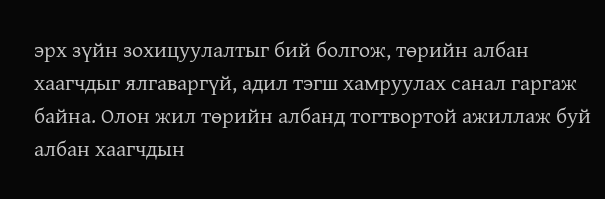эрх зүйн зохицуулалтыг бий болгож, төрийн албан хаагчдыг ялгаваргүй, адил тэгш хамруулах санал гаргаж байна. Олон жил төрийн албанд тогтвортой ажиллаж буй албан хаагчдын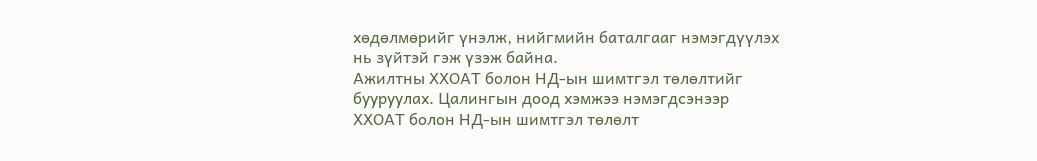хөдөлмөрийг үнэлж, нийгмийн баталгааг нэмэгдүүлэх нь зүйтэй гэж үзэж байна.
Ажилтны ХХОАТ болон НД-ын шимтгэл төлөлтийг бууруулах. Цалингын доод хэмжээ нэмэгдсэнээр ХХОАТ болон НД-ын шимтгэл төлөлт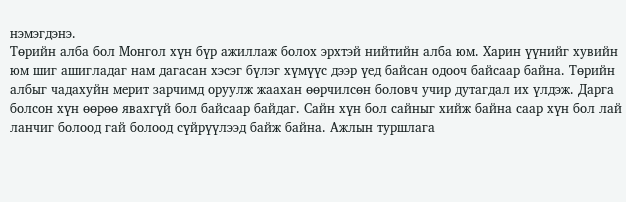нэмэгдэнэ.
Төрийн алба бол Монгол хүн бүр ажиллаж болох эрхтэй нийтийн алба юм. Харин үүнийг хувийн юм шиг ашигладаг нам дагасан хэсэг бүлэг хүмүүс дээр үед байсан одооч байсаар байна. Төрийн албыг чадахуйн мерит зарчимд оруулж жаахан өөрчилсөн боловч учир дутагдал их үлдэж. Дарга болсон хүн өөрөө явахгүй бол байсаар байдаг. Сайн хүн бол сайныг хийж байна саар хүн бол лай ланчиг болоод гай болоод сүйрүүлээд байж байна. Ажлын туршлага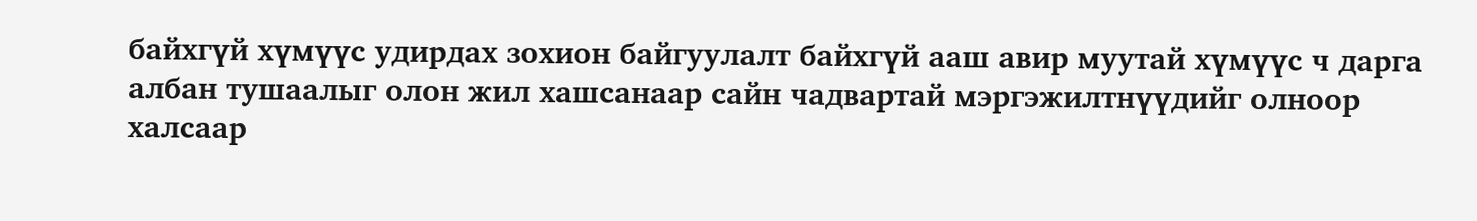байхгүй хүмүүс удирдах зохион байгуулалт байхгүй ааш авир муутай хүмүүс ч дарга албан тушаалыг олон жил хашсанаар сайн чадвартай мэргэжилтнүүдийг олноор халсаар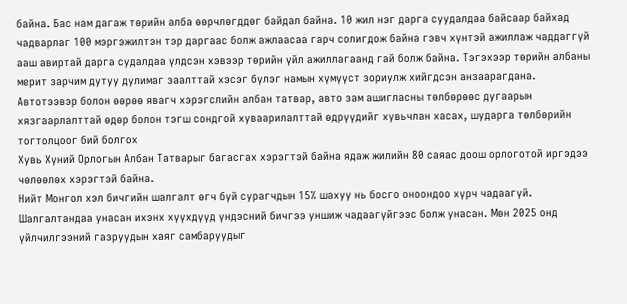байна. Бас нам дагаж төрийн алба өөрчлөгддөг байдал байна. 10 жил нэг дарга суудалдаа байсаар байхад чадварлаг 100 мэргэжилтэн тэр даргаас болж ажлаасаа гарч солигдож байна гэвч хүнтэй ажиллаж чаддаггүй ааш авиртай дарга судалдаа үлдсэн хэвээр төрийн үйл ажиллагаанд гай болж байна. Тэгэхээр төрийн албаны мерит зарчим дутуу дулимаг заалттай хэсэг бүлэг намын хүмүүст зориулж хийгдсэн анзаарагдана.
Автотээвэр болон өөрөө явагч хэрэгслийн албан татвар, авто зам ашигласны төлбөрөөс дугаарын хязгаарлалттай өдөр болон тэгш сондгой хуваарилалттай өдрүүдийг хувьчлан хасах, шударга төлбөрийн тогтолцоог бий болгох
Хувь Хүний Орлогын Албан Татварыг багасгах хэрэгтэй байна ядаж жилийн 80 саяас доош орлоготой иргэдээ чөлөөлөх хэрэгтэй байна.
Нийт Монгол хэл бичгийн шалгалт өгч буй сурагчдын 15% шахуу нь босго оноондоо хүрч чадаагүй. Шалгалтандаа унасан ихэнх хүүхдүүд үндэсний бичгээ уншиж чадаагүйгээс болж унасан. Мөн 2025 онд үйлчилгээний газруудын хаяг самбаруудыг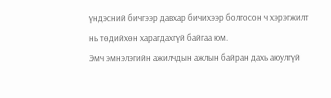үндэсний бичгээр давхар бичихээр болгосон ч хэрэгжилт нь төдийхөн харагдахгүй байгаа юм.
Эмч эмнэлэгийн ажилчдын ажлын байран дахь аюулгүй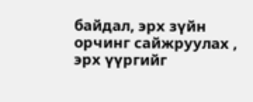байдал, эрх зүйн орчинг сайжруулах , эрх үүргийг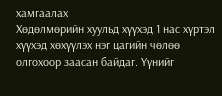хамгаалах
Хөдөлмөрийн хуульд хүүхэд 1 нас хүртэл хүүхэд хөхүүлэх нэг цагийн чөлөө олгохоор заасан байдаг. Үүнийг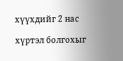хүүхдийг 2 нас хүртэл болгохыг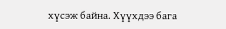хүсэж байна. Хүүхдээ бага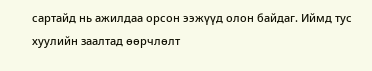сартайд нь ажилдаа орсон ээжүүд олон байдаг. Иймд тус хуулийн заалтад өөрчлөлт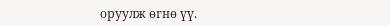оруулж өгнө үү.